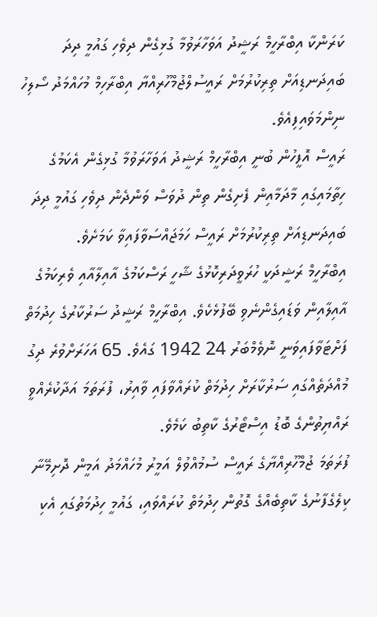ކަރަންކާ އިބްރާހީމް ރަޝީދު އަވަހާރަވުމާ ގުޅިގެން ދިވެހި ގައުމީ ދިދަ ބައިދަނޑިއަށް ތިރިކުރުމަށް ރައީސުލްޖުމްހޫރިއްޔާ އިބްރާހިމް މުހައްމަދު ސޯލިހު ނިންމަވައިފިއެވެ.
ރައީސް އޮފީހުން ބުނީ އިބްރާހީމް ރަޝީދު އަވަހާރަވުމާ ގުޅިގެން އެކަމުގެ ހިތާމައިގައި މާދަމާއިން ފެށިގެން ތިން ދުވަސް ވަންދެން ދިވެހި ގައުމީ ދިދަ ބައިދަނޑިއަށް ތިރިކުރުމަށް ރައީސް ހަމަޖައްސަވާފައިވާ ކަމަށެވެ.
އިބްރާހީމް ރަޝީދަކީ ހުރަވީދަރިކޮޅުގެ ޝާހީ ރަސްކަމުގެ އާއިލާއާއި ވެރިކަމުގެ އާއިލާއިން ވަޑައިގެންނެވި ބޭފުޅެކެވެ. އިބްރާހީމް ރަޝީދު ސަރުކާރުގެ ހިދުމަތް ފަށްޓަވާފައިވަނީ ނޮވެމްބަރު 24 1942 ގައެވެ. 65 އަހަރަށްވުރެ ދިގު މުއްދަތެއްގައި ސަރުކާރަށް ހިދުމަތް ކުރައްވާފައި ވާއިރު، ފުރަތަމަ އަދާކުރެއްވީ ރައްޔިތުންގެ ބޮޑު އިސްޓޯރުގެ ކާތިބު ކަމެވެ.
ފުރަތަމަ ޖުމްހޫރިއްޔާގެ ރައީސް ސުމުއްވުލް އަމީރު މުހައްމަދު އަމީން ދޮށިމޭނާ ކިލެގެފާނުގެ ކާތިބެއްގެ ގޮތުން ހިދުމަތް ކުރައްވައި، ގައުމީ ހިދުމަތުގައި އެކި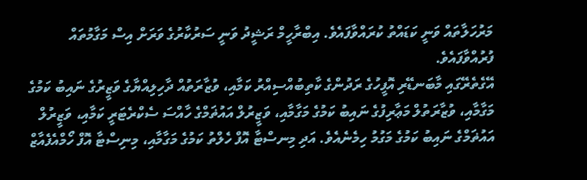މަރުހަލާތައް ވަނީ ކަޑައްތު ކުރައްވާފައެވެ. އިބްރާހީމް ރަޝީދު ވަނީ ސަރުކާރުގެ ވަރަށް އިސް މަގާމުތައް ފުރުއްވާފައެވެ.
އޭގެތެރޭގައި މާބަނޑޭރި އޮފީހުގެ ރަދުންގެ ކާތިބުއްސިއްރު ކަމާއި، ވުޒާރަތުއް ދާހިލިއްޔާގެ ވަޒީރުގެ ނައިބު ކަމުގެ މަގާމާއި، ވުޒާރަތުލް މަޢާރިފުގެ ނައިބު ކަމުގެ މަގާމާއި، ވަޒީރުލް އައުޡަމްގެ ހާއްސަ ސެކްރެޓަރީ ކަމާއި، ވަޒީރުލް އައުޡަމްގެ ނައިބު ކަމުގެ މަގުމު ހިމެނެއެވެ. އަދި މިނސްޓާ އޮފް ހެލްތު ކަމުގެ މަގާމާއި، މިނިސްޓާ އޮފް ހޯމްއެފެއާޒް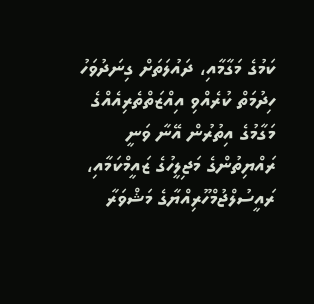ކަމުގެ މަގާމާއި، ދައުލަތަށް ގިނަދުވަހު ހިދުމަތް ކުރެއްވި އިއްޒަތްތެރިއެއްގެ މަގާމުގެ އިތުރުން އޭނާ ވަނީ ރައްޔިތުންގެ މަޖިލީހުގެ ޒައީމްކަމާއި، ރައީސުލްޖުމްހޫރިއްޔާގެ މަޝްވަރާ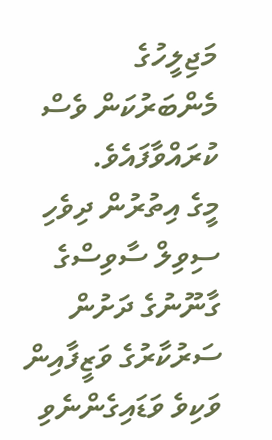މަޖިލީހުގެ މެންބަރުކަން ވެސް ކުރައްވާފައެވެ.
މީގެ އިތުރުން ދިވެހި ސިވިލް ސާވިސްގެ ގާނޫނުގެ ދަށުން ސަރުކާރުގެ ވަޒީފާއިން ވަކިވެ ވަޑައިގެންނެވި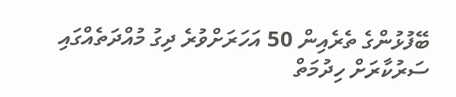ބޭފުޅުންގެ ތެރެއިން 50 އަހަރަށްވުރެ ދިގު މުއްދަތެއްގައި ސަރުކާރަށް ހިދުމަތް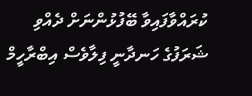ކުރައްވާފައިވާ ބޭފުޅުންނަށް ދެއްވި ޝަރަފުގެ ހަނދާނީ ފިލާވެސް އިބްރާހީމް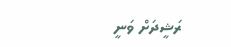ރަޝީދަށް ވަނީ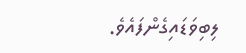ލިބިވަޑައިގެންފައެވެ.